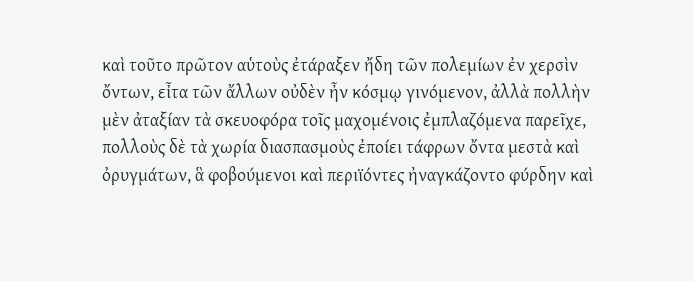καὶ τοῦτο πρῶτον αὑτοὺς ἐτάραξεν ἤδη τῶν πολεμίων ἐν χερσὶν ὄντων, εἶτα τῶν ἄλλων οὐδὲν ἦν κόσμῳ γινόμενον, ἀλλὰ πολλὴν μὲν ἀταξίαν τὰ σκευοφόρα τοῖς μαχομένοις ἐμπλαζόμενα παρεῖχε, πολλοὺς δὲ τὰ χωρία διασπασμοὺς ἐποίει τάφρων ὄντα μεστὰ καὶ ὀρυγμάτων, ἃ φοβούμενοι καὶ περιϊόντες ἠναγκάζοντο φύρδην καὶ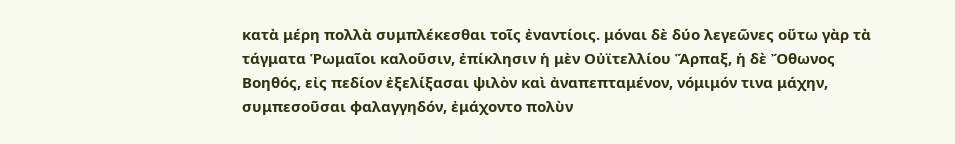κατὰ μέρη πολλὰ συμπλέκεσθαι τοῖς ἐναντίοις. μόναι δὲ δύο λεγεῶνες οὕτω γὰρ τὰ τάγματα Ῥωμαῖοι καλοῦσιν, ἐπίκλησιν ἡ μὲν Οὐϊτελλίου Ἅρπαξ, ἡ δὲ Ὄθωνος Βοηθός, εἰς πεδίον ἐξελίξασαι ψιλὸν καὶ ἀναπεπταμένον, νόμιμόν τινα μάχην, συμπεσοῦσαι φαλαγγηδόν, ἐμάχοντο πολὺν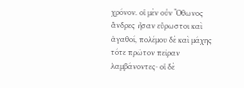χρόνον. οἱ μὲν οὖν Ὄθωνος ἄνδρες ἦσαν εὔρωστοι καὶ ἀγαθοί, πολέμου δὲ καὶ μάχης τότε πρῶτον πεῖραν λαμβάνοντες· οἱ δὲ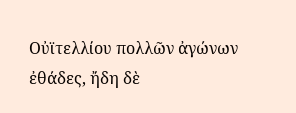Οὐϊτελλίου πολλῶν ἀγώνων ἐθάδες, ἤδη δὲ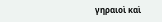γηραιοὶ καὶ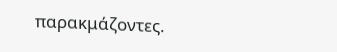παρακμάζοντες.